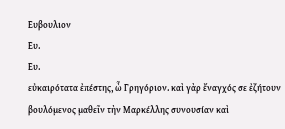Ευβουλιον
Ευ.
Ευ.
εὐκαιρότατα ἐπέστης, ὦ Γρηγόριον. καὶ γὰρ ἔναγχός σε ἐζήτουν βουλόμενος μαθεῖν τὴν Μαρκέλλης συνουσίαν καὶ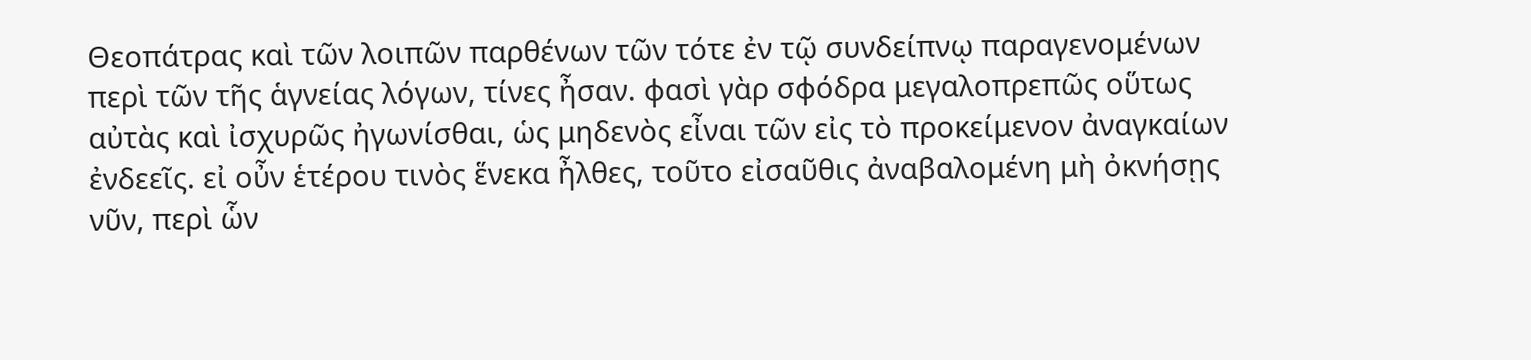Θεοπάτρας καὶ τῶν λοιπῶν παρθένων τῶν τότε ἐν τῷ συνδείπνῳ παραγενομένων περὶ τῶν τῆς ἁγνείας λόγων, τίνες ἦσαν. φασὶ γὰρ σφόδρα μεγαλοπρεπῶς οὕτως αὐτὰς καὶ ἰσχυρῶς ἠγωνίσθαι, ὡς μηδενὸς εἶναι τῶν εἰς τὸ προκείμενον ἀναγκαίων ἐνδεεῖς. εἰ οὖν ἑτέρου τινὸς ἕνεκα ἦλθες, τοῦτο εἰσαῦθις ἀναβαλομένη μὴ ὀκνήσῃς νῦν, περὶ ὧν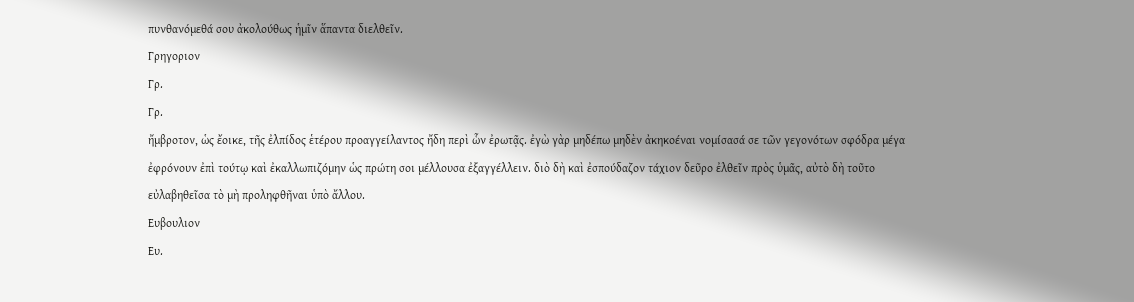πυνθανόμεθά σου ἀκολούθως ἡμῖν ἅπαντα διελθεῖν.
Γρηγοριον
Γρ.
Γρ.
ἤμβροτον, ὡς ἔοικε, τῆς ἐλπίδος ἑτέρου προαγγείλαντος ἤδη περὶ ὧν ἐρωτᾷς. ἐγὼ γὰρ μηδέπω μηδὲν ἀκηκοέναι νομίσασά σε τῶν γεγονότων σφόδρα μέγα ἐφρόνουν ἐπὶ τούτῳ καὶ ἐκαλλωπιζόμην ὡς πρώτη σοι μέλλουσα ἐξαγγέλλειν. διὸ δὴ καὶ ἐσπούδαζον τάχιον δεῦρο ἐλθεῖν πρὸς ὑμᾶς, αὐτὸ δὴ τοῦτο εὐλαβηθεῖσα τὸ μὴ προληφθῆναι ὑπὸ ἄλλου.
Ευβουλιον
Ευ.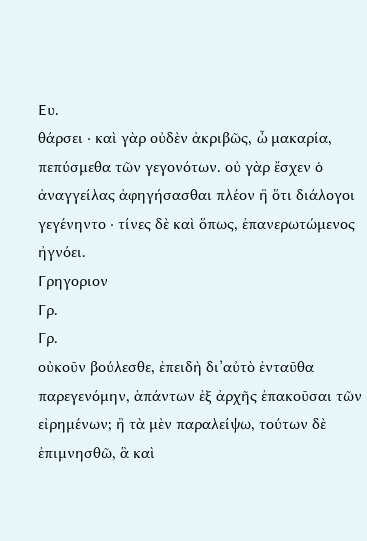Ευ.
θάρσει · καὶ γὰρ οὐδὲν ἀκριβῶς, ὦ μακαρία, πεπύσμεθα τῶν γεγονότων. οὐ γὰρ ἔσχεν ὁ ἀναγγείλας ἀφηγήσασθαι πλέον ἢ ὅτι διάλογοι γεγένηντο · τίνες δὲ καὶ ὅπως, ἐπανερωτώμενος ἠγνόει.
Γρηγοριον
Γρ.
Γρ.
οὐκοῦν βούλεσθε, ἐπειδὴ δι’αὐτὸ ἐνταῦθα παρεγενόμην, ἁπάντων ἐξ ἀρχῆς ἐπακοῦσαι τῶν εἰρημένων; ἢ τὰ μὲν παραλείψω, τούτων δὲ ἐπιμνησθῶ, ἃ καὶ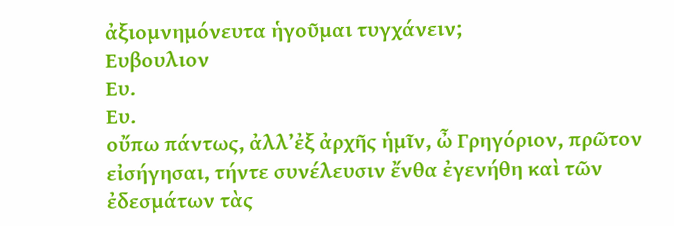ἀξιομνημόνευτα ἡγοῦμαι τυγχάνειν;
Ευβουλιον
Ευ.
Ευ.
οὔπω πάντως, ἀλλ’ἐξ ἀρχῆς ἡμῖν, ὦ Γρηγόριον, πρῶτον εἰσήγησαι, τήντε συνέλευσιν ἔνθα ἐγενήθη καὶ τῶν ἐδεσμάτων τὰς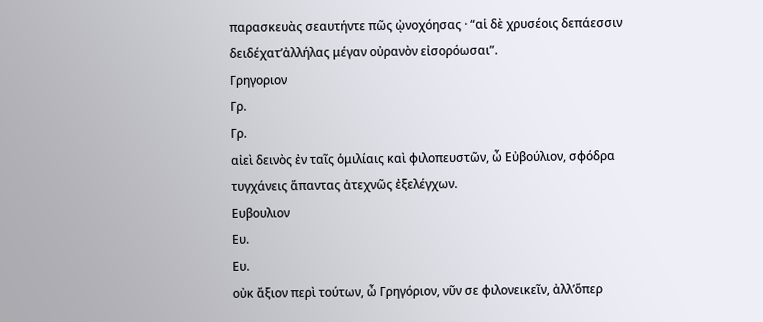παρασκευὰς σεαυτήντε πῶς ᾠνοχόησας · “αἱ δὲ χρυσέοις δεπάεσσιν δειδέχατ’ἀλλήλας μέγαν οὐρανὸν εἰσορόωσαι”.
Γρηγοριον
Γρ.
Γρ.
αἰεὶ δεινὸς ἐν ταῖς ὁμιλίαις καὶ φιλοπευστῶν, ὦ Εὐβούλιον, σφόδρα τυγχάνεις ἅπαντας ἀτεχνῶς ἐξελέγχων.
Ευβουλιον
Ευ.
Ευ.
οὐκ ἄξιον περὶ τούτων, ὦ Γρηγόριον, νῦν σε φιλονεικεῖν, ἀλλ’ὅπερ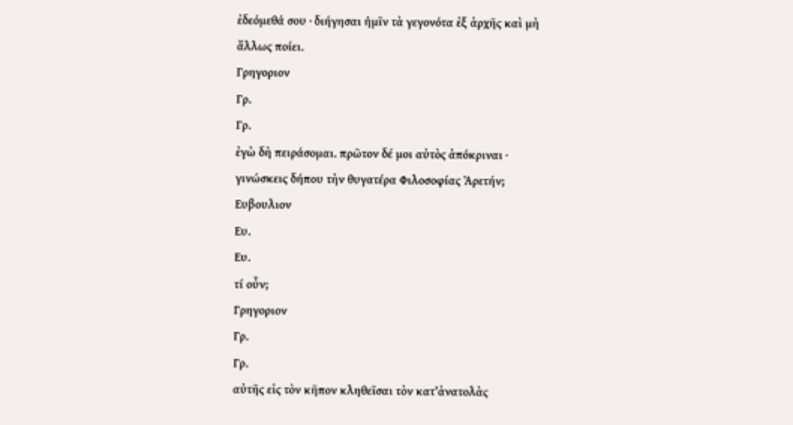ἐδεόμεθά σου · διήγησαι ἡμῖν τὰ γεγονότα ἐξ ἀρχῆς καὶ μὴ ἄλλως ποίει.
Γρηγοριον
Γρ.
Γρ.
ἐγὼ δὴ πειράσομαι. πρῶτον δέ μοι αὐτὸς ἀπόκριναι · γινώσκεις δήπου τὴν θυγατέρα Φιλοσοφίας Ἀρετήν;
Ευβουλιον
Ευ.
Ευ.
τί οὖν;
Γρηγοριον
Γρ.
Γρ.
αὐτῆς εἰς τὸν κῆπον κληθεῖσαι τὸν κατ’ἀνατολὰς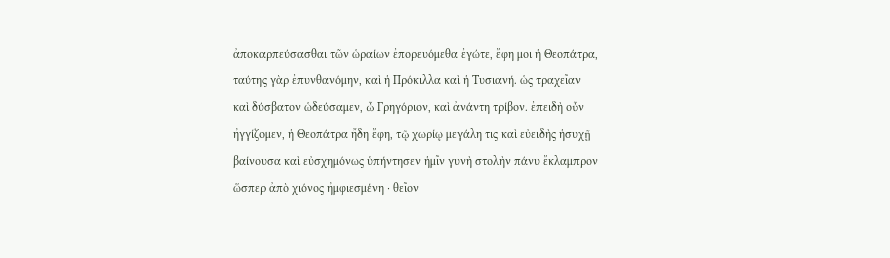ἀποκαρπεύσασθαι τῶν ὡραίων ἐπορευόμεθα ἐγώτε, ἔφη μοι ἡ Θεοπάτρα, ταύτης γὰρ ἐπυνθανόμην, καὶ ἡ Πρόκιλλα καὶ ἡ Τυσιανή. ὡς τραχεῖαν καὶ δύσβατον ὡδεύσαμεν, ὦ Γρηγόριον, καὶ ἀνάντη τρίβον. ἐπειδὴ οὖν ἠγγίζομεν, ἡ Θεοπάτρα ἤδη ἔφη, τῷ χωρίῳ μεγάλη τις καὶ εὐειδὴς ἡσυχῇ βαίνουσα καὶ εὐσχημόνως ὑπήντησεν ἡμῖν γυνὴ στολὴν πάνυ ἔκλαμπρον ὥσπερ ἀπὸ χιόνος ἠμφιεσμένη · θεῖον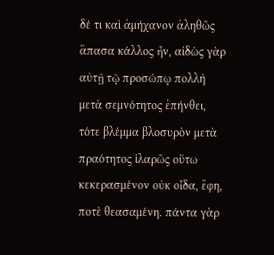δέ τι καὶ ἀμήχανον ἀληθῶς ἅπασα κάλλος ἦν, αἰδὼς γὰρ αὐτῇ τῷ προσώπῳ πολλὴ μετὰ σεμνότητος ἐπήνθει, τότε βλέμμα βλοσυρὸν μετὰ πραότητος ἱλαρῶς οὕτω κεκερασμένον οὐκ οἶδα, ἔφη, ποτὲ θεασαμένη. πάντα γὰρ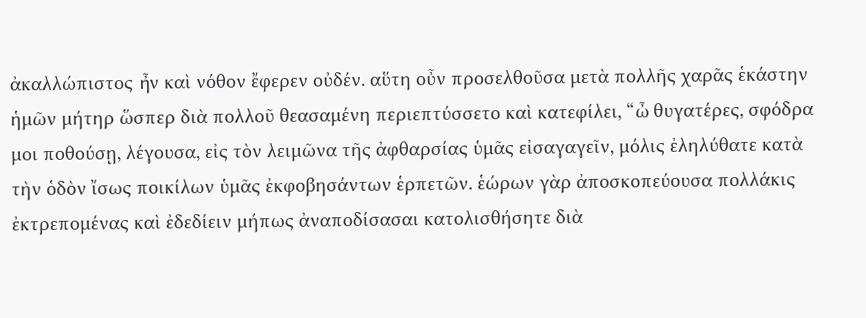ἀκαλλώπιστος ἦν καὶ νόθον ἔφερεν οὐδέν. αὕτη οὖν προσελθοῦσα μετὰ πολλῆς χαρᾶς ἑκάστην ἡμῶν μήτηρ ὥσπερ διὰ πολλοῦ θεασαμένη περιεπτύσσετο καὶ κατεφίλει, “ὦ θυγατέρες, σφόδρα μοι ποθούσῃ, λέγουσα, εἰς τὸν λειμῶνα τῆς ἀφθαρσίας ὑμᾶς εἰσαγαγεῖν, μόλις ἐληλύθατε κατὰ τὴν ὁδὸν ἴσως ποικίλων ὑμᾶς ἐκφοβησάντων ἑρπετῶν. ἑώρων γὰρ ἀποσκοπεύουσα πολλάκις ἐκτρεπομένας καὶ ἐδεδίειν μήπως ἀναποδίσασαι κατολισθήσητε διὰ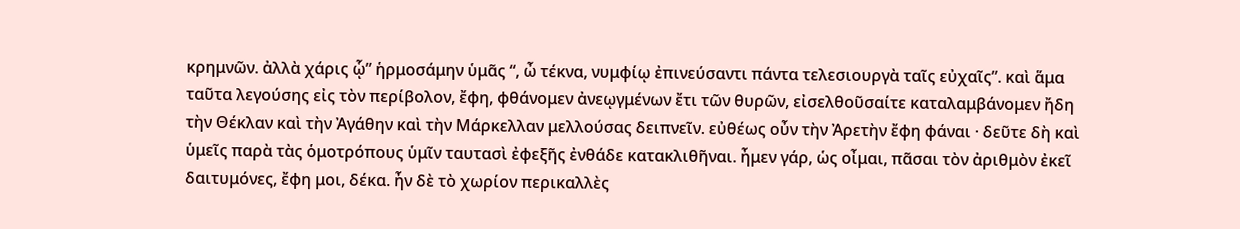κρημνῶν. ἀλλὰ χάρις ᾧ” ἡρμοσάμην ὑμᾶς “, ὦ τέκνα, νυμφίῳ ἐπινεύσαντι πάντα τελεσιουργὰ ταῖς εὐχαῖς”. καὶ ἅμα ταῦτα λεγούσης εἰς τὸν περίβολον, ἔφη, φθάνομεν ἀνεῳγμένων ἔτι τῶν θυρῶν, εἰσελθοῦσαίτε καταλαμβάνομεν ἤδη τὴν Θέκλαν καὶ τὴν Ἀγάθην καὶ τὴν Μάρκελλαν μελλούσας δειπνεῖν. εὐθέως οὖν τὴν Ἀρετὴν ἔφη φάναι · δεῦτε δὴ καὶ ὑμεῖς παρὰ τὰς ὁμοτρόπους ὑμῖν ταυτασὶ ἐφεξῆς ἐνθάδε κατακλιθῆναι. ἦμεν γάρ, ὡς οἶμαι, πᾶσαι τὸν ἀριθμὸν ἐκεῖ δαιτυμόνες, ἔφη μοι, δέκα. ἦν δὲ τὸ χωρίον περικαλλὲς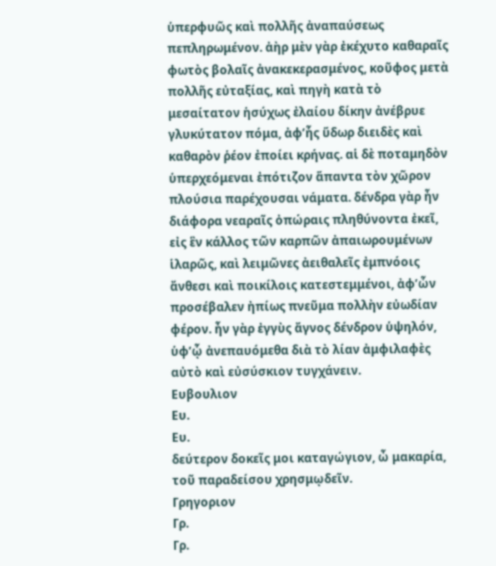ὑπερφυῶς καὶ πολλῆς ἀναπαύσεως πεπληρωμένον. ἀὴρ μὲν γὰρ ἐκέχυτο καθαραῖς φωτὸς βολαῖς ἀνακεκερασμένος, κοῦφος μετὰ πολλῆς εὐταξίας, καὶ πηγὴ κατὰ τὸ μεσαίτατον ἡσύχως ἐλαίου δίκην ἀνέβρυε γλυκύτατον πόμα, ἀφ’ἧς ὕδωρ διειδὲς καὶ καθαρὸν ῥέον ἐποίει κρήνας. αἱ δὲ ποταμηδὸν ὑπερχεόμεναι ἐπότιζον ἅπαντα τὸν χῶρον πλούσια παρέχουσαι νάματα. δένδρα γὰρ ἦν διάφορα νεαραῖς ὀπώραις πληθύνοντα ἐκεῖ, εἰς ἓν κάλλος τῶν καρπῶν ἀπαιωρουμένων ἱλαρῶς, καὶ λειμῶνες ἀειθαλεῖς ἐμπνόοις ἄνθεσι καὶ ποικίλοις κατεστεμμένοι, ἀφ’ὧν προσέβαλεν ἠπίως πνεῦμα πολλὴν εὐωδίαν φέρον. ἦν γὰρ ἐγγὺς ἄγνος δένδρον ὑψηλόν, ὑφ’ᾧ ἀνεπαυόμεθα διὰ τὸ λίαν ἀμφιλαφὲς αὐτὸ καὶ εὐσύσκιον τυγχάνειν.
Ευβουλιον
Ευ.
Ευ.
δεύτερον δοκεῖς μοι καταγώγιον, ὦ μακαρία, τοῦ παραδείσου χρησμῳδεῖν.
Γρηγοριον
Γρ.
Γρ.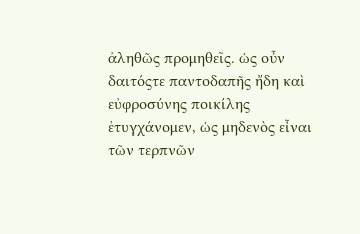ἀληθῶς προμηθεῖς. ὡς οὖν δαιτόςτε παντοδαπῆς ἤδη καὶ εὐφροσύνης ποικίλης ἐτυγχάνομεν, ὡς μηδενὸς εἶναι τῶν τερπνῶν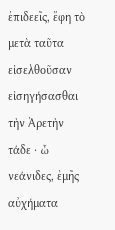ἐπιδεεῖς, ἔφη τὸ μετὰ ταῦτα εἰσελθοῦσαν εἰσηγήσασθαι τὴν Ἀρετὴν τάδε · ὦ νεάνιδες, ἐμῆς αὐχήματα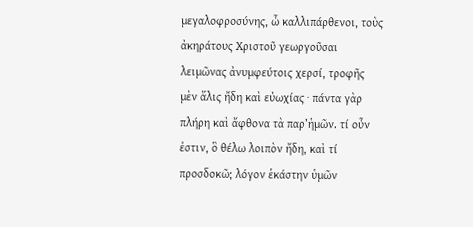μεγαλοφροσύνης, ὦ καλλιπάρθενοι, τοὺς ἀκηράτους Χριστοῦ γεωργοῦσαι λειμῶνας ἀνυμφεύτοις χερσί, τροφῆς μὲν ἅλις ἤδη καὶ εὐωχίας · πάντα γὰρ πλήρη καὶ ἄφθονα τὰ παρ’ἡμῶν. τί οὖν ἐστιν, ὃ θέλω λοιπὸν ἤδη, καὶ τί προσδοκῶ; λόγον ἑκάστην ὑμῶν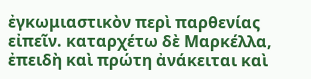ἐγκωμιαστικὸν περὶ παρθενίας εἰπεῖν. καταρχέτω δὲ Μαρκέλλα, ἐπειδὴ καὶ πρώτη ἀνάκειται καὶ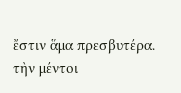ἔστιν ἅμα πρεσβυτέρα. τὴν μέντοι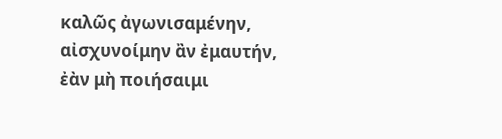καλῶς ἀγωνισαμένην, αἰσχυνοίμην ἂν ἐμαυτήν, ἐὰν μὴ ποιήσαιμι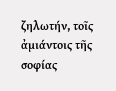ζηλωτήν, τοῖς ἀμιάντοις τῆς σοφίας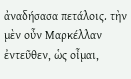ἀναδήσασα πετάλοις. τὴν μὲν οὖν Μαρκέλλαν ἐντεῦθεν, ὡς οἶμαι,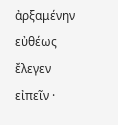ἀρξαμένην εὐθέως ἔλεγεν εἰπεῖν ·